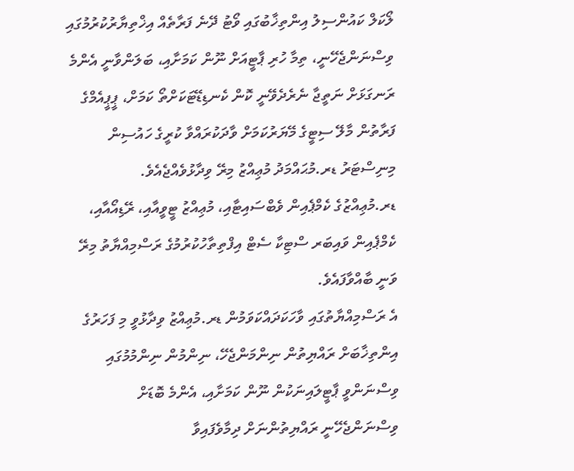ލޯކަލް ކައުންސިލު އިންތިޚާބުގައި ވޯޓު ދޭނެ ފަރާތެއް އިޚްތިޔާރުކުރުމުގައި ވިސްނަންޖެހޭނީ، ތިމާ ހުރި ޕާޓީއަށް ނޫން ކަމަށާއި، ބަލަންވާނީ އެންމެ ރަނގަޅަށް ނަތީޖާ ނެރެދެވޭނީ ކޮން ކެނޑިޑޭޓަކަށްތޯ ކަމަށް، ޕީޕީއެމްގެ ފަރާތުން މާލޭ ސިޓީގެ މޭޔަރުކަމަށް ވާދަކުރައްވާ ކުރީގެ ހައުސިން މިނިސްޓަރު ޑރ.މުޙައްމަދު މުޢިއްޒު މިރޭ ވިދާޅުވެއްޖެއެވެ.
ޑރ.މުޢިއްޒުގެ ކެމްޕެއިން ވެބްސައިޓާއި، މުޢިއްޒު ޓީވީއާއި، ރޭޑިއޯއާއި، ކެމްޕެއިން ވައިބަރ ސްޓިކާ ސެޓް އިފްތިތާހުކުރުމުގެ ރަސްމިއްޔާތު މިރޭ ވަނީ ބާއްވާފައެވެ.
އެ ރަސްމިއްޔާތުގައި ވާހަކަދައްކަވަމުން ޑރ.މުޢިއްޒު ވިދާޅުވީ މި ފަހަރުގެ އިންތިޚާބަށް ރައްޔިތުން ނިންމަންޖެހޭ، ނިންމުން ނިންމުމުގައި ވިސްނަންވީ ޕާޓީލައިނަކުން ނޫން ކަމަށާއި، އެންމެ ބޮޑަށް ވިސްނަންޖެހޭނީ ރައްޔިތުންނަށް ދިމާވެފައިވާ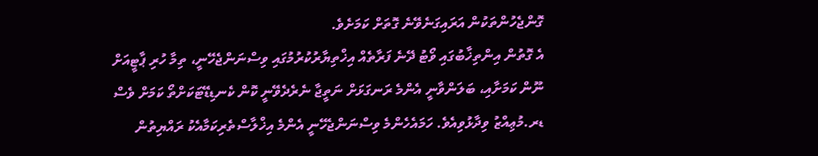ގޮންޖެހުންތަކުން އަރައިގަނެވޭނެ ގޮތަށް ކަމަށެވެ.
އެ ގޮތުން އިންތިޚާބުގައި ވޯޓު ދޭނެ ފަރާތެއް އިޚްތިޔާރުކުރުމުގައި ވިސްނަންޖެހޭނީ، ތިމާ ހުރި ޕާޓީއަށް ނޫން ކަމަށާއި، ބަލަންވާނީ އެންމެ ރަނގަޅަށް ނަތީޖާ ނެރެދެވޭނީ ކޮން ކެނޑިޑޭޓަކަށްތޯ ކަމަށް ވެސް ޑރ.މުޢިއްޒު ވިދާޅުވިއެވެ. ހަމައެހެންމެ ވިސްނަންޖެހޭނީ އެންމެ އިޚްލާސްތެރިކަމާއެކު ރައްޔިތުން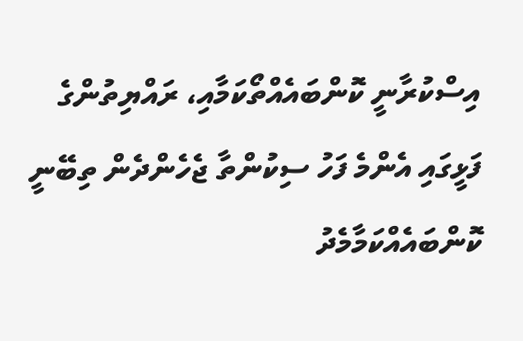އިސްކުރާނީ ކޮންބައެއްތޯކަމާއި، ރައްޔިތުންގެ ފަޅީގައި އެންމެ ފަހު ސިކުންތާ ޖެހެންދެން ތިބޭނީ ކޮންބައެއްކަމާމެދު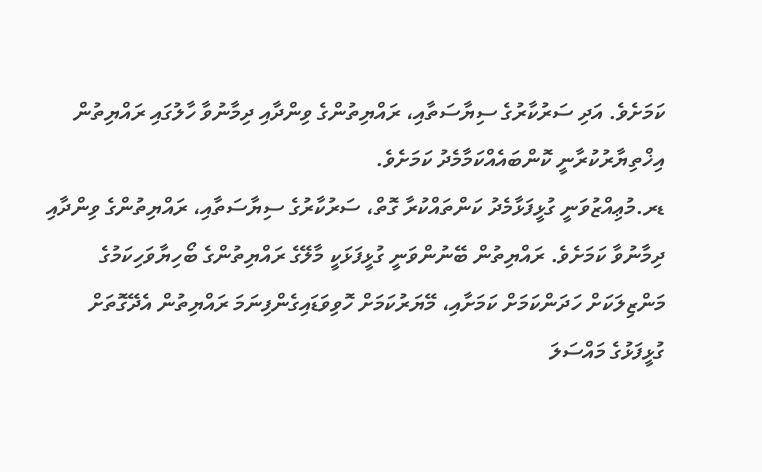ކަމަށެވެ. އަދި ސަރުކާރުގެ ސިޔާސަތާއި، ރައްޔިތުންގެ ވިންދާއި ދިމާނުވާ ހާލުގައި ރައްޔިތުން އިޚްތިޔާރުކުރާނީ ކޮންބައެއްކަމާމެދު ކަމަށެވެ.
ޑރ.މުޢިއްޒުވަނީ ގުޅީފަޅާމެދު ކަންތައްކުރާ ގޮތް، ސަރުކާރުގެ ސިޔާސަތާއި، ރައްޔިތުންގެ ވިންދާއި ދިމާނުވާ ކަމަށެވެ. ރައްޔިތުން ބޭނުންވަނީ ގުޅީފަޅަކީ މާލޭގެ ރައްޔިތުންގެ ބޯހިޔާވަހިކަމުގެ މަންޒިލަކަށް ހަދަންކަމަށް ކަމަށާއި، މޭޔަރުކަމަށް ހޮވިވަޑައިގެންފިނަމަ ރައްޔިތުން އެދޭގޮތަށް ގުޅީފަޅުގެ މައްސަލަ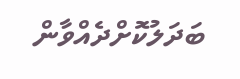ބަދަލުކޮށްދެއްވާން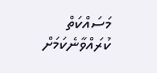މަސައްކަތް ކުރައްވާނެކަމަށް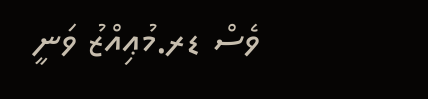ވެސް ޑރ.މުޢިއްޒު ވަނީ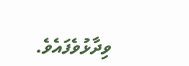ވިދާޅުވެފައެވެ.